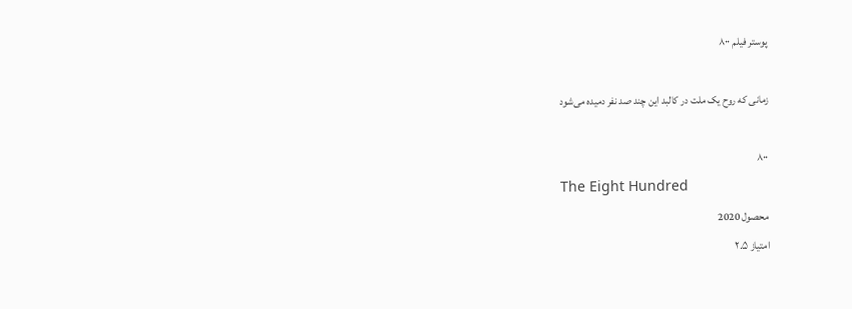پوستر فیلم ۸۰۰

زمانی که روح یک ملت در کالبد این چند صد نفر دمیده می‌شود

۸۰۰
The Eight Hundred
محصول 2020
امتیاز ۲.۵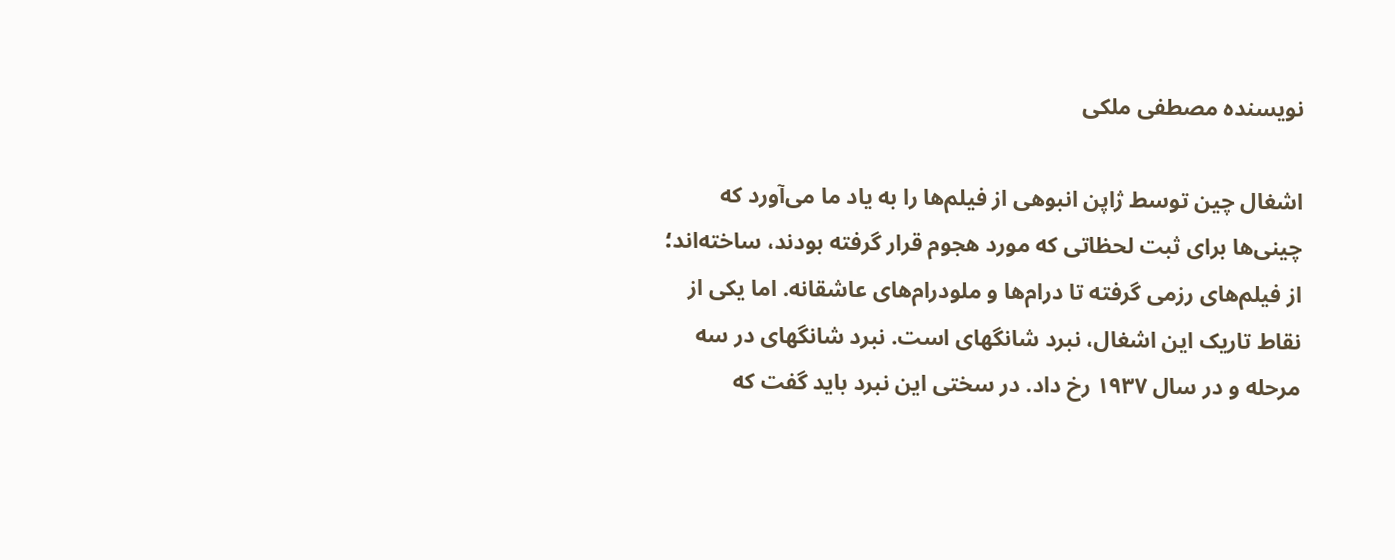نویسنده مصطفی ملکی

اشغال چین توسط ژاپن انبوهی از فیلم‌ها را به یاد ما می‌آورد که چینی‌ها برای ثبت لحظاتی که مورد هجوم قرار گرفته بودند، ساخته‌اند؛ از فیلم‌های رزمی گرفته تا درام‌ها و ملودرام‌های عاشقانه. اما یکی از نقاط تاریک این اشغال، نبرد شانگهای است. نبرد شانگهای در سه مرحله و در سال ۱۹۳۷ رخ داد. در سختی این نبرد باید گفت که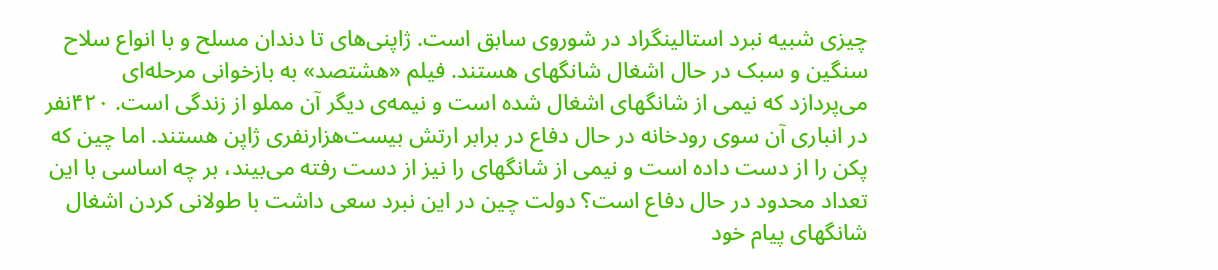چیزی شبیه نبرد استالینگراد در شوروی سابق است. ژاپنی‌های تا دندان مسلح و با انواع سلاح سنگین و سبک در حال اشغال شانگهای هستند. فیلم «هشتصد» به بازخوانی مرحله‌ای می‌پردازد که نیمی از شانگهای اشغال شده است و نیمه‌‌‌ی دیگر آن مملو از زندگی‌ است. ۴۲۰نفر در انباری آن سوی رودخانه در حال دفاع در برابر ارتش بیست‌هزارنفری ژاپن هستند. اما چین که پکن را از دست داده است و نیمی از شانگهای را نیز از دست رفته می‌بیند، بر چه اساسی با این تعداد محدود در حال دفاع است؟ دولت چین در این نبرد سعی داشت با طولانی کردن اشغال شانگهای پیام خود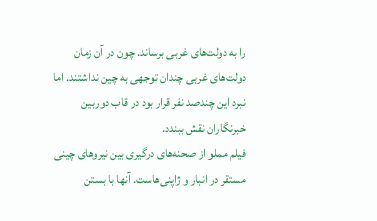را به دولت‌های غربی برساند. چون در آن زمان دولت‌های غربی چندان توجهی به چین نداشتند. اما نبرد این چندصد نفر قرار بود در قاب دوربین خبرنگاران نقش ببندد.
فیلم مملو از صحنه‌های درگیری بین نیروهای چینی مستقر در انبار و ژاپنی‌هاست. آنها با بستن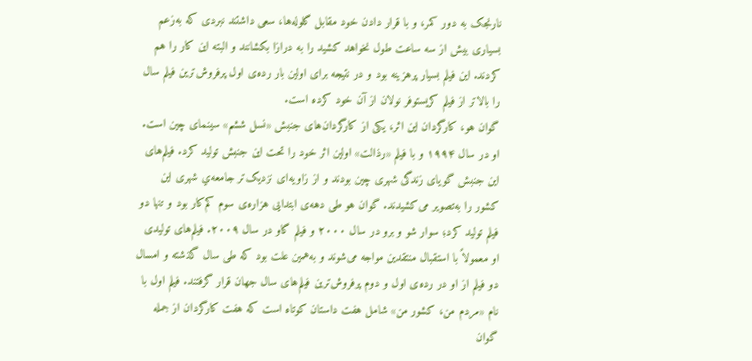نارنجک به دور کمر، و با قرار دادن خود مقابل گلوله‌ها، سعی داشتند نبردی که به‌زعم بسیاری بیش از سه ساعت طول نخواهد کشید را به درازا بکشانند و البته این کار را هم کردند. این فیلم بسیار پرهزینه بود و در نتیجه برای اولین بار رده‌ی اول پرفروش‌ترین فیلم سال را بالاتر از فیلم کریستوفر نولان از آن خود کرده است.
گوان هو، کارگردان این اثر، یکی از کارگردان‌های جنبش «نسل ششم» سینمای چین است. او در سال ۱۹۹۴ و با فیلم «رذالت» اولین اثر خود را تحت این جنبش تولید کرد. فیلم‌های این جنبش گویای زندگی شهری چین بودند و از زاویه‌ای نزدیک‌تر جامعه‌ي شهری این کشور را به‌تصویر می‌کشیدند. گوان هو طی دهه‌‌ی ابتدایی هزاره‌ی سوم کم‌کار بود و تنها دو فیلم تولید کرد؛ سوار شو و برو در سال ۲۰۰۰ و فیلم گاو در سال ۲۰۰۹. فیلم‌های تولیدی او معمولاً با استقبال منتقدین مواجه می‌شوند و به‌همین علت بود که طی سال گذشته و امسال دو فیلم از او در رده‌ی اول و دوم پرفروش‌ترین فیلم‌های سال جهان قرار گرفتند. فیلم اول با نام «مردم من، کشور من» شامل هفت داستان کوتاه است که هفت کارگردان از جمله گوان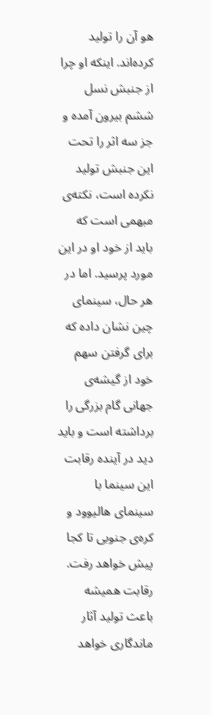هو آن را تولید کرده‌اند. اینکه او چرا از جنبش نسل ششم بیرون آمده و جز سه اثر را تحت این جنبش تولید نکرده است، نکته‌ی مبهمی‌ است که باید از خود او در این مورد پرسید. اما در هر حال، سینمای چین نشان داده که برای گرفتن سهم خود از گیشه‌ی جهانی گام بزرگی را برداشته است و باید دید در آینده رقابت این سینما با سینمای هالیوود و کره‌ی جنوبی تا کجا پیش خواهد رفت. رقابت همیشه باعث تولید آثار ماندگاری خواهد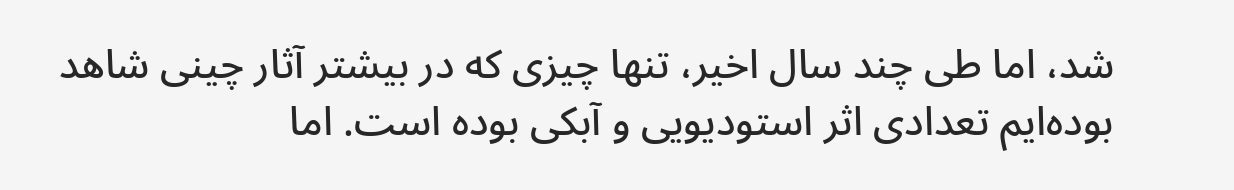شد، اما طی چند سال اخیر، تنها چیزی که در بیشتر آثار چینی شاهد بوده‌ایم تعدادی اثر استودیویی و آبکی بوده است. اما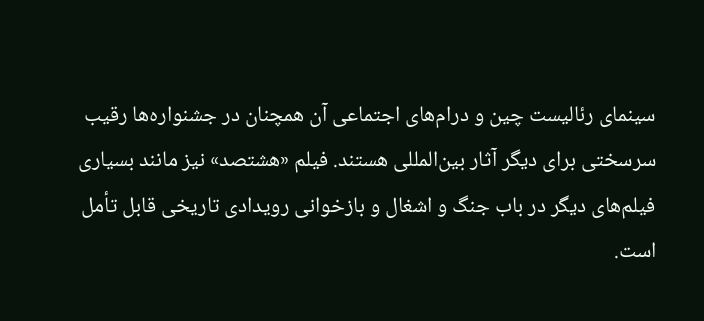سینمای رئالیست چین و درام‌های اجتماعی آن همچنان در جشنواره‌ها رقیب سرسختی برای دیگر آثار بین‌المللی هستند. فیلم «هشتصد» نیز مانند بسیاری فیلم‌های دیگر در باب جنگ و اشغال و بازخوانی رویدادی تاریخی قابل تأمل است.